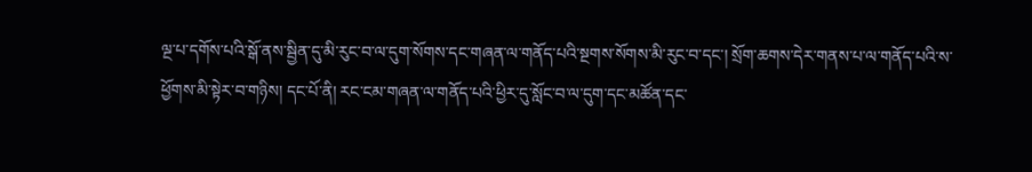ལྔ་པ་དགོས་པའི་སྒོ་ནས་སྦྱིན་དུ་མི་རུང་བ་ལ་དུག་སོགས་དང་གཞན་ལ་གནོད་པའི་སྔགས་སོགས་མི་རུང་བ་དང་། སྲོག་ཆགས་དེར་གནས་པ་ལ་གནོད་པའི་ས་ཕྱོགས་མི་སྟེར་བ་གཉིས། དང་པོ་ནི། རང་ངམ་གཞན་ལ་གནོད་པའི་ཕྱིར་དུ་སློང་བ་ལ་དུག་དང་མཚོན་དང་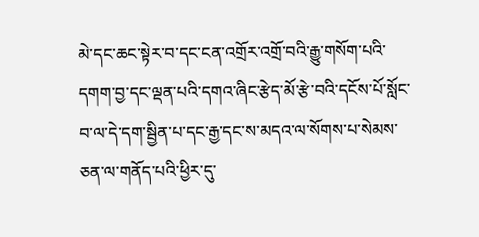མེ་དང་ཆང་སྟེར་བ་དང་ངན་འགྲོར་འགྲོ་བའི་རྒྱུ་གསོག་པའི་དགག་བྱ་དང་ལྡན་པའི་དགའ་ཞིང་རྩེད་མོ་རྩེ་བའི་དངོས་པོ་སློང་བ་ལ་དེ་དག་སྦྱིན་པ་དང་རྒྱ་དང་ས་མདའ་ལ་སོགས་པ་སེམས་ཅན་ལ་གནོད་པའི་ཕྱིར་དུ་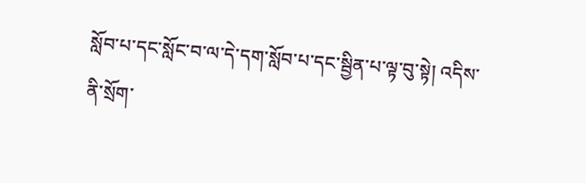སློབ་པ་དང་སློང་བ་ལ་དེ་དག་སློབ་པ་དང་སྦྱིན་པ་ལྟ་བུ་སྟེ། འདིས་ནི་སྲོག་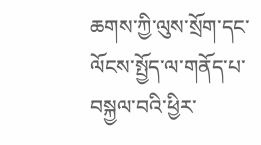ཆགས་ཀྱི་ལུས་སྲོག་དང་ལོངས་སྤྱོད་ལ་གནོད་པ་བསྐྱལ་བའི་ཕྱིར་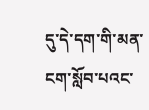དུ་དེ་དག་གི་མན་ངག་སློབ་པའང་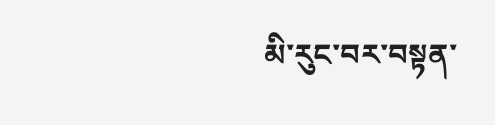མི་རུང་བར་བསྟན་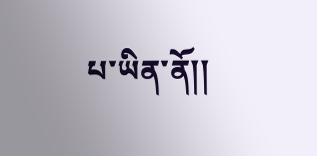པ་ཡིན་ནོ།།